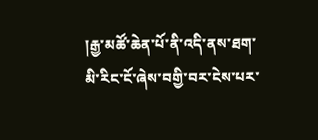།རྒྱ་མཚོ་ཆེན་པོ་ནི་འདི་ནས་ཐག་མི་རིང་ངོ་ཞེས་བགྱི་བར་ངེས་པར་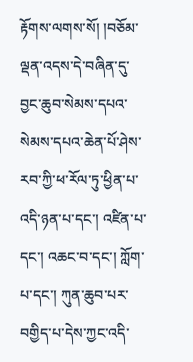རྟོགས་ལགས་སོ། །བཅོམ་ལྡན་འདས་དེ་བཞིན་དུ་བྱང་ཆུབ་སེམས་དཔའ་སེམས་དཔའ་ཆེན་པོ་ཤེས་རབ་ཀྱི་ཕ་རོལ་ཏུ་ཕྱིན་པ་འདི་ཉན་པ་དང་། འཛིན་པ་དང་། འཆང་བ་དང་། ཀློག་པ་དང་། ཀུན་ཆུབ་པར་བགྱིད་པ་དེས་ཀྱང་འདི་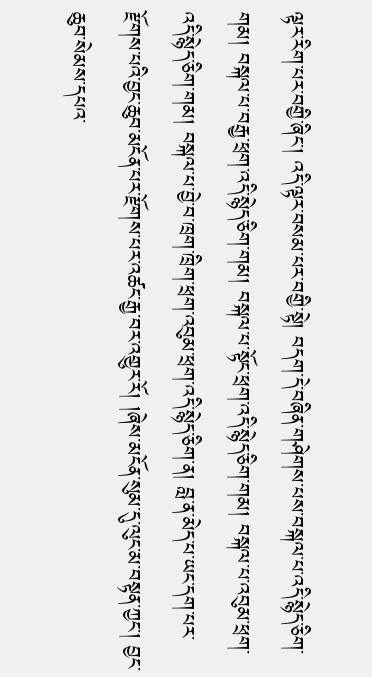ལྟར་རིག་པར་བགྱི་ཞིང་། འདི་ལྟར་བསམ་པར་བགྱི་སྟེ། བདག་དེ་བཞིན་གཤེགས་པས་བསྐལ་པ་འདི་སྙེད་ཅིག་གམ། བསྐལ་པ་བརྒྱ་ཕྲག་འདི་སྙེད་ཅིག་གམ། བསྐལ་པ་སྟོང་ཕྲག་འདི་སྙེད་ཅིག་གམ། བསྐལ་པ་འབུམ་ཕྲག་འདི་སྙེད་ཅིག་གམ། བསྐལ་པ་བྱེ་བ་ཁྲག་ཁྲིག་ཕྲག་འབུམ་ཕྲག་འདི་སྙེད་ཅིག་ན། བླ་ན་མེད་པ་ཡང་དག་པར་རྫོགས་པའི་བྱང་ཆུབ་མངོན་པར་རྫོགས་པར་འཚང་རྒྱ་བར་འགྱུར་རོ། །ཞེས་མངོན་སུམ་དུ་ལུང་མ་བསྟན་ཀྱང་། བྱང་ཆུབ་སེམས་དཔའ་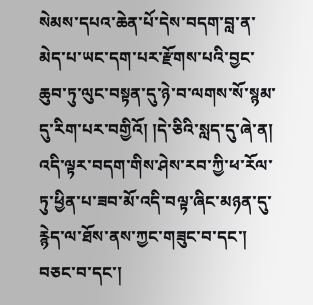སེམས་དཔའ་ཆེན་པོ་དེས་བདག་བླ་ན་མེད་པ་ཡང་དག་པར་རྫོགས་པའི་བྱང་ཆུབ་ཏུ་ལུང་བསྟན་དུ་ཉེ་བ་ལགས་སོ་སྙམ་དུ་རིག་པར་བགྱིའོ། །དེ་ཅིའི་སླད་དུ་ཞེ་ན། འདི་ལྟར་བདག་གིས་ཤེས་རབ་ཀྱི་ཕ་རོལ་ཏུ་ཕྱིན་པ་ཟབ་མོ་འདི་བལྟ་ཞིང་མཉན་དུ་རྙེད་ལ་ཐོས་ནས་ཀྱང་གཟུང་བ་དང་། བཅང་བ་དང་།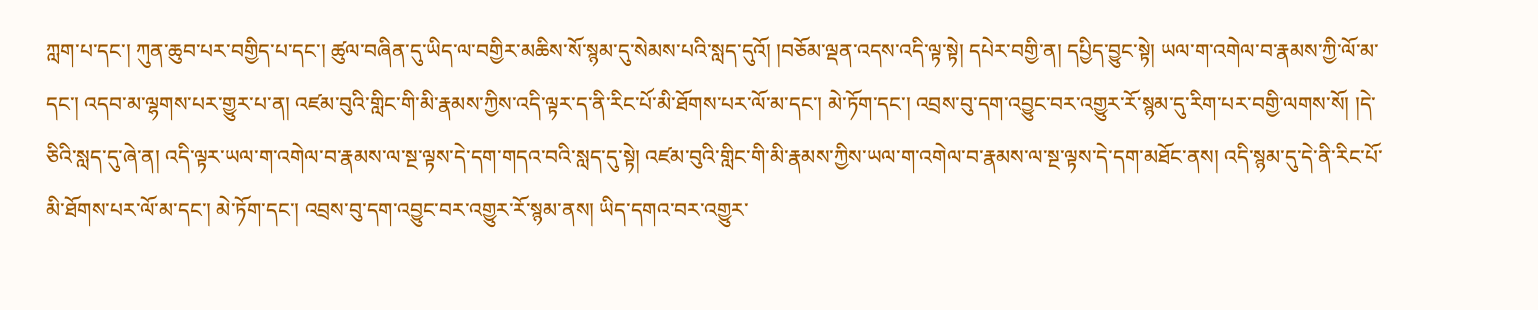ཀླག་པ་དང་། ཀུན་ཆུབ་པར་བགྱིད་པ་དང་། ཚུལ་བཞིན་དུ་ཡིད་ལ་བགྱིར་མཆིས་སོ་སྙམ་དུ་སེམས་པའི་སླད་དུའོ། །བཅོམ་ལྡན་འདས་འདི་ལྟ་སྟེ། དཔེར་བགྱི་ན། དཔྱིད་བྱུང་སྟེ། ཡལ་ག་འགེལ་བ་རྣམས་ཀྱི་ལོ་མ་དང་། འདབ་མ་ལྷགས་པར་གྱུར་པ་ན། འཛམ་བུའི་གླིང་གི་མི་རྣམས་ཀྱིས་འདི་ལྟར་ད་ནི་རིང་པོ་མི་ཐོགས་པར་ལོ་མ་དང་། མེ་ཏོག་དང་། འབྲས་བུ་དག་འབྱུང་བར་འགྱུར་རོ་སྙམ་དུ་རིག་པར་བགྱི་ལགས་སོ། །དེ་ཅིའི་སླད་དུ་ཞེ་ན། འདི་ལྟར་ཡལ་ག་འགེལ་བ་རྣམས་ལ་སྔ་ལྟས་དེ་དག་གདའ་བའི་སླད་དུ་སྟེ། འཛམ་བུའི་གླིང་གི་མི་རྣམས་ཀྱིས་ཡལ་ག་འགེལ་བ་རྣམས་ལ་སྔ་ལྟས་དེ་དག་མཐོང་ནས། འདི་སྙམ་དུ་དེ་ནི་རིང་པོ་མི་ཐོགས་པར་ལོ་མ་དང་། མེ་ཏོག་དང་། འབྲས་བུ་དག་འབྱུང་བར་འགྱུར་རོ་སྙམ་ནས། ཡིད་དགའ་བར་འགྱུར་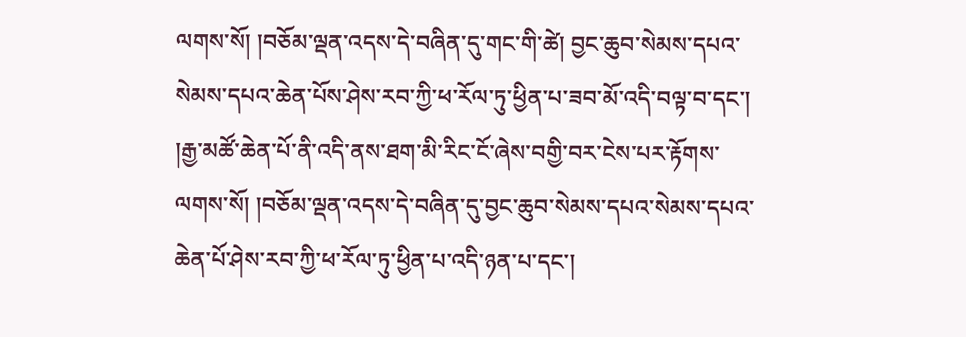ལགས་སོ། །བཅོམ་ལྡན་འདས་དེ་བཞིན་དུ་གང་གི་ཚེ། བྱང་ཆུབ་སེམས་དཔའ་སེམས་དཔའ་ཆེན་པོས་ཤེས་རབ་ཀྱི་ཕ་རོལ་ཏུ་ཕྱིན་པ་ཟབ་མོ་འདི་བལྟ་བ་དང་།
།རྒྱ་མཚོ་ཆེན་པོ་ནི་འདི་ནས་ཐག་མི་རིང་ངོ་ཞེས་བགྱི་བར་ངེས་པར་རྟོགས་ལགས་སོ། །བཅོམ་ལྡན་འདས་དེ་བཞིན་དུ་བྱང་ཆུབ་སེམས་དཔའ་སེམས་དཔའ་ཆེན་པོ་ཤེས་རབ་ཀྱི་ཕ་རོལ་ཏུ་ཕྱིན་པ་འདི་ཉན་པ་དང་།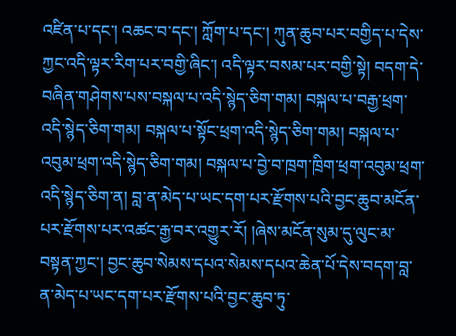འཛིན་པ་དང་། འཆང་བ་དང་། ཀློག་པ་དང་། ཀུན་ཆུབ་པར་བགྱིད་པ་དེས་ཀྱང་འདི་ལྟར་རིག་པར་བགྱི་ཞིང་། འདི་ལྟར་བསམ་པར་བགྱི་སྟེ། བདག་དེ་བཞིན་གཤེགས་པས་བསྐལ་པ་འདི་སྙེད་ཅིག་གམ། བསྐལ་པ་བརྒྱ་ཕྲག་འདི་སྙེད་ཅིག་གམ། བསྐལ་པ་སྟོང་ཕྲག་འདི་སྙེད་ཅིག་གམ། བསྐལ་པ་འབུམ་ཕྲག་འདི་སྙེད་ཅིག་གམ། བསྐལ་པ་བྱེ་བ་ཁྲག་ཁྲིག་ཕྲག་འབུམ་ཕྲག་འདི་སྙེད་ཅིག་ན། བླ་ན་མེད་པ་ཡང་དག་པར་རྫོགས་པའི་བྱང་ཆུབ་མངོན་པར་རྫོགས་པར་འཚང་རྒྱ་བར་འགྱུར་རོ། །ཞེས་མངོན་སུམ་དུ་ལུང་མ་བསྟན་ཀྱང་། བྱང་ཆུབ་སེམས་དཔའ་སེམས་དཔའ་ཆེན་པོ་དེས་བདག་བླ་ན་མེད་པ་ཡང་དག་པར་རྫོགས་པའི་བྱང་ཆུབ་ཏུ་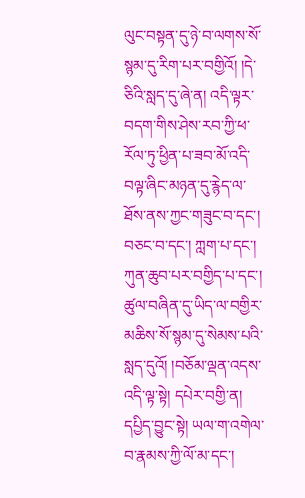ལུང་བསྟན་དུ་ཉེ་བ་ལགས་སོ་སྙམ་དུ་རིག་པར་བགྱིའོ། །དེ་ཅིའི་སླད་དུ་ཞེ་ན། འདི་ལྟར་བདག་གིས་ཤེས་རབ་ཀྱི་ཕ་རོལ་ཏུ་ཕྱིན་པ་ཟབ་མོ་འདི་བལྟ་ཞིང་མཉན་དུ་རྙེད་ལ་ཐོས་ནས་ཀྱང་གཟུང་བ་དང་། བཅང་བ་དང་། ཀླག་པ་དང་། ཀུན་ཆུབ་པར་བགྱིད་པ་དང་། ཚུལ་བཞིན་དུ་ཡིད་ལ་བགྱིར་མཆིས་སོ་སྙམ་དུ་སེམས་པའི་སླད་དུའོ། །བཅོམ་ལྡན་འདས་འདི་ལྟ་སྟེ། དཔེར་བགྱི་ན། དཔྱིད་བྱུང་སྟེ། ཡལ་ག་འགེལ་བ་རྣམས་ཀྱི་ལོ་མ་དང་།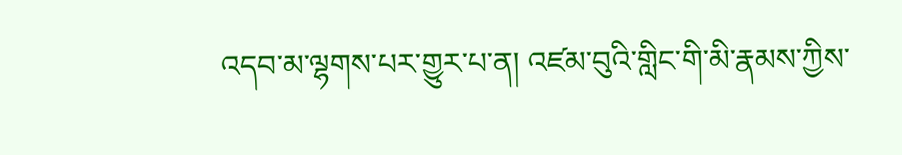འདབ་མ་ལྷགས་པར་གྱུར་པ་ན། འཛམ་བུའི་གླིང་གི་མི་རྣམས་ཀྱིས་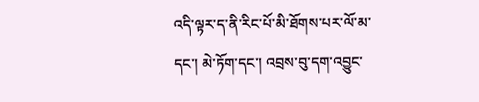འདི་ལྟར་ད་ནི་རིང་པོ་མི་ཐོགས་པར་ལོ་མ་དང་། མེ་ཏོག་དང་། འབྲས་བུ་དག་འབྱུང་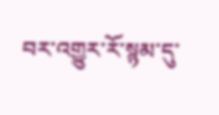བར་འགྱུར་རོ་སྙམ་དུ་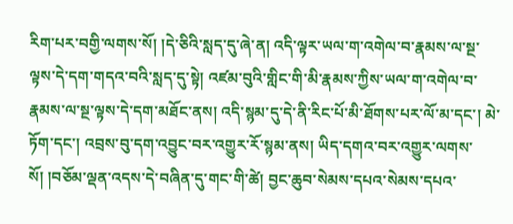རིག་པར་བགྱི་ལགས་སོ། །དེ་ཅིའི་སླད་དུ་ཞེ་ན། འདི་ལྟར་ཡལ་ག་འགེལ་བ་རྣམས་ལ་སྔ་ལྟས་དེ་དག་གདའ་བའི་སླད་དུ་སྟེ། འཛམ་བུའི་གླིང་གི་མི་རྣམས་ཀྱིས་ཡལ་ག་འགེལ་བ་རྣམས་ལ་སྔ་ལྟས་དེ་དག་མཐོང་ནས། འདི་སྙམ་དུ་དེ་ནི་རིང་པོ་མི་ཐོགས་པར་ལོ་མ་དང་། མེ་ཏོག་དང་། འབྲས་བུ་དག་འབྱུང་བར་འགྱུར་རོ་སྙམ་ནས། ཡིད་དགའ་བར་འགྱུར་ལགས་སོ། །བཅོམ་ལྡན་འདས་དེ་བཞིན་དུ་གང་གི་ཚེ། བྱང་ཆུབ་སེམས་དཔའ་སེམས་དཔའ་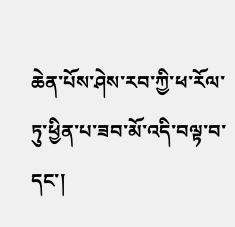ཆེན་པོས་ཤེས་རབ་ཀྱི་ཕ་རོལ་ཏུ་ཕྱིན་པ་ཟབ་མོ་འདི་བལྟ་བ་དང་།